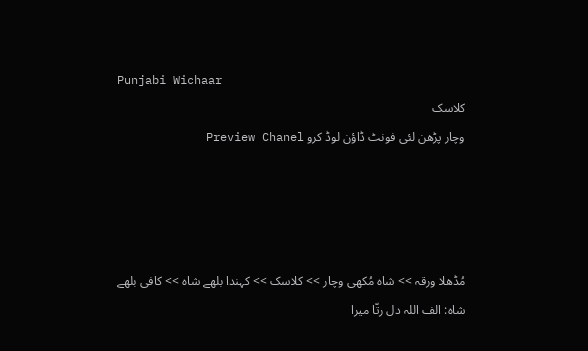Punjabi Wichaar
کلاسک
وچار پڑھن لئی فونٹ ڈاؤن لوڈ کرو Preview Chanel




مُڈھلا ورقہ >> شاہ مُکھی وچار >> کلاسک >> کہندا بلھے شاہ >> کافی بلھے شاہ: الف اللہ دل رتّا میرا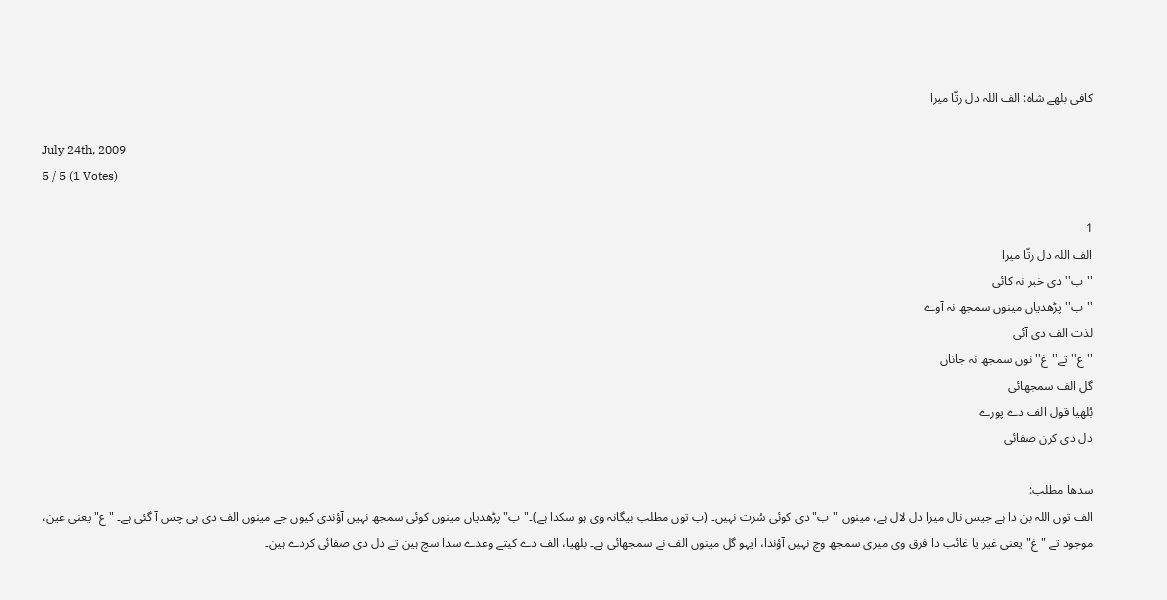کافی بلھے شاہ: الف اللہ دل رتّا میرا

July 24th, 2009
5 / 5 (1 Votes)

1
الف اللہ دل رتّا میرا
''ب''دی خبر نہ کائی
''ب'' پڑھدیاں مینوں سمجھ نہ آوے
لذت الف دی آئی
''ع'' تے''غ'' نوں سمجھ نہ جاناں
گل الف سمجھائی
بُلھیا قول الف دے پورے
دل دی کرن صفائی

سدھا مطلب:
الف توں اللہ بن دا ہے جیس نال میرا دل لال ہے، مینوں "ب" دی کوئی سُرت نہیں۔ (ب توں مطلب بیگانہ وی ہو سکدا ہے)۔"ب" پڑھدیاں مینوں کوئی سمجھ نہیں آؤندی کیوں جے مینوں الف دی ہی چس آ گئی ہے۔ "ع" یعنی عین، موجود تے "غ" یعنی غیر یا غائب دا فرق وی میری سمجھ وچ نہیں آؤندا، ایہو گل مینوں الف نے سمجھائی ہے۔ بلھیا، الف دے کیتے وعدے سدا سچ ہین تے دل دی صفائی کردے ہین۔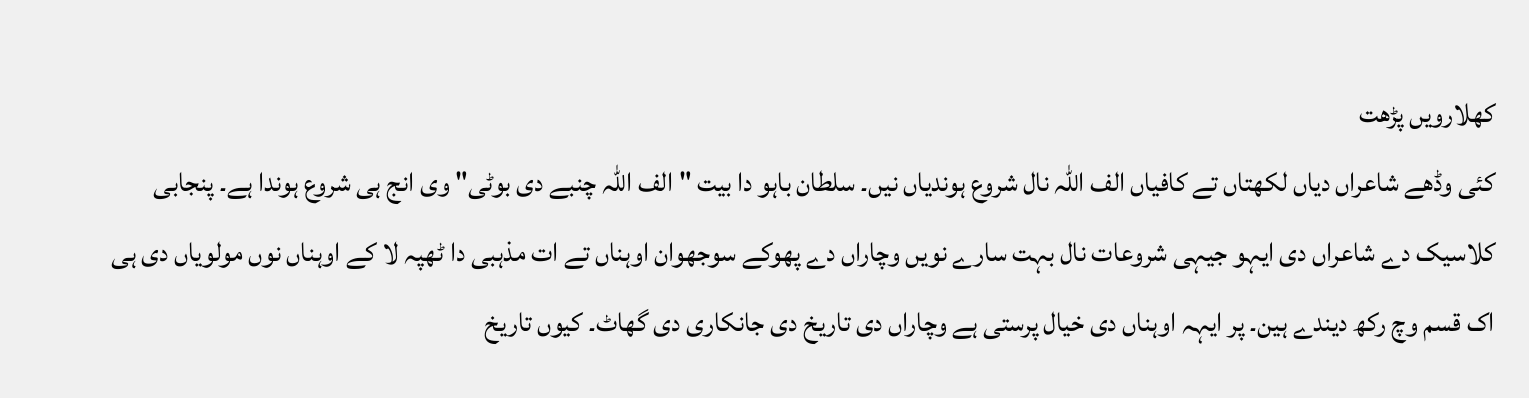کھلارویں پڑھت
کئی وڈھے شاعراں دیاں لکھتاں تے کافیاں الف اللہ نال شروع ہوندیاں نیں۔ سلطان باہو دا بیت "الف اللہ چنبے دی بوٹی" وی انج ہی شروع ہوندا ہے۔ پنجابی کلاسیک دے شاعراں دی ایہو جیہی شروعات نال بہت سارے نویں وچاراں دے پھوکے سوجھوان اوہناں تے ات مذہبی دا ٹھپہ لا کے اوہناں نوں مولویاں دی ہی اک قسم وچ رکھ دیندے ہین۔ پر ایہہ اوہناں دی خیال پرستی ہے وچاراں دی تاریخ دی جانکاری دی گھاٹ۔ کیوں تاریخ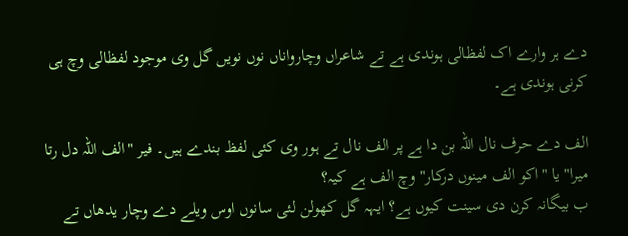دے ہر وارے اک لفظالی ہوندی ہے تے شاعراں وچارواناں نوں نویں گل وی موجود لفظالی وچ ہی کرنی ہوندی ہے۔

الف دے حرف نال اللہ بن دا ہے پر الف نال تے ہور وی کئی لفظ بندے ہیں۔ فیر "الف اللہ دل رتا میرا" یا "اکو الف مینوں درکار" وچ الف ہے کیہ؟
ب بیگانہ کرن دی سینت کیوں ہے؟ ایہہ گل کھولن لئی سانوں اوس ویلے دے وچار یدھاں تے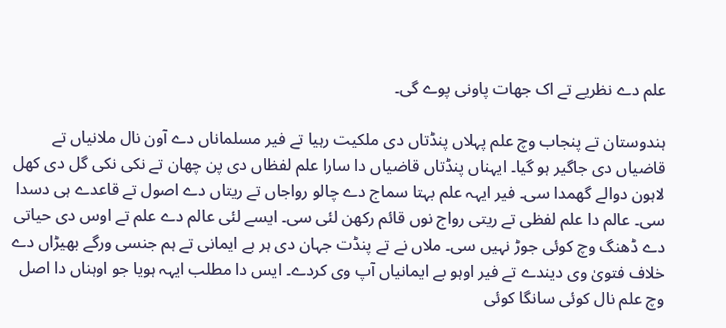علم دے نظریے تے اک جھات پاونی پوے گی۔

ہندوستان تے پنجاب وچ علم پہلاں پنڈتاں دی ملکیت رہیا تے فیر مسلماناں دے آون نال ملانیاں تے قاضیاں دی جاگیر ہو گیا۔ ایہناں پنڈتاں قاضیاں دا سارا علم لفظاں دی پن چھان تے نکی نکی گل دی کھل لاہون دوالے گھمدا سی۔ فیر ایہہ علم بہتا سماج دے چالو رواجاں تے ریتاں دے اصول تے قاعدے ہی دسدا سی۔ عالم دا علم لفظی تے ریتی رواج نوں قائم رکھن لئی سی۔ ایسے لئی عالم دے علم تے اوس دی حیاتی دے ڈھنگ وچ کوئی جوڑ نہیں سی۔ ملاں نے تے پنڈت جہان دی ہر بے ایمانی تے ہم جنسی ورگے بھیڑاں دے خلاف فتویٰ وی دیندے تے فیر اوہو بے ایمانیاں آپ وی کردے۔ ایس دا مطلب ایہہ ہویا جو اوہناں دا اصل وچ علم نال کوئی سانگا کوئی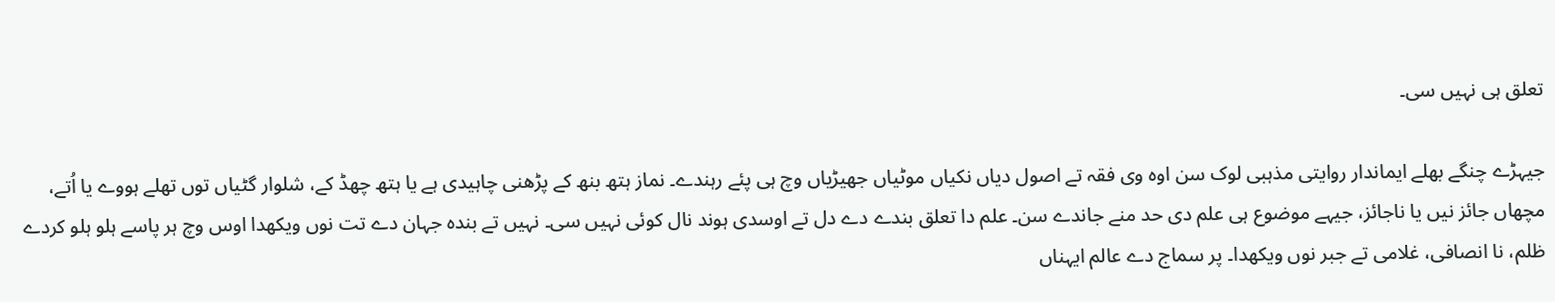تعلق ہی نہیں سی۔

جیہڑے چنگے بھلے ایماندار روایتی مذہبی لوک سن اوہ وی فقہ تے اصول دیاں نکیاں موٹیاں جھیڑیاں وچ ہی پئے رہندے۔ نماز ہتھ بنھ کے پڑھنی چاہیدی ہے یا ہتھ چھڈ کے، شلوار گٹیاں توں تھلے ہووے یا اُتے، مچھاں جائز نیں یا ناجائز، جیہے موضوع ہی علم دی حد منے جاندے سن۔ علم دا تعلق بندے دے دل تے اوسدی ہوند نال کوئی نہیں سی۔ نہیں تے بندہ جہان دے تت نوں ویکھدا اوس وچ ہر پاسے ہلو ہلو کردے ظلم، نا انصافی، غلامی تے جبر نوں ویکھدا۔ پر سماج دے عالم ایہناں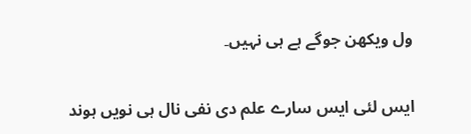ول ویکھن جوگے ہے ہی نہیں۔

ایس لئی ایس سارے علم دی نفی نال ہی نویں ہوند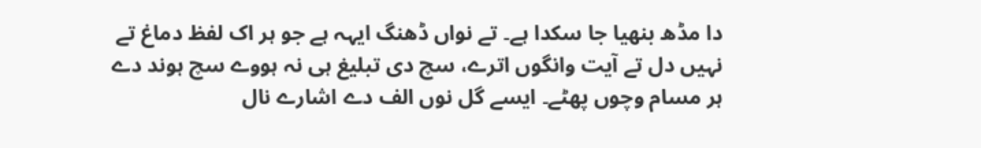دا مڈھ بنھیا جا سکدا ہے۔ تے نواں ڈھنگ ایہہ ہے جو ہر اک لفظ دماغ تے نہیں دل تے آیت وانگوں اترے، سچ دی تبلیغ ہی نہ ہووے سچ ہوند دے ہر مسام وچوں پھٹے۔ ایسے گل نوں الف دے اشارے نال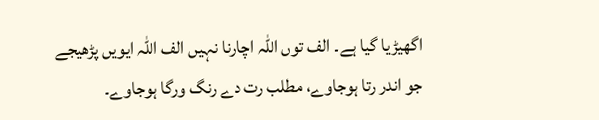اگھیڑیا گیا ہے۔ الف توں اللہ اچارنا نہیں الف اللہ ایویں پڑھیجے جو اندر رتا ہوجاوے، مطلب رت دے رنگ ورگا ہوجاوے۔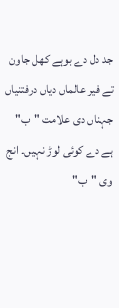جد دل دے بوہے کھل جاون تے فیر عالماں دیاں درفتنیاں جہناں دی علامت "ب" ہے دے کوئی لوڑ نہیں۔ انج وی "ب"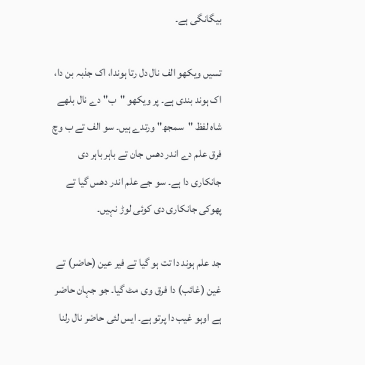بیگانگی ہے۔

تسیں ویکھو الف نال دل رتا ہوندا، اک جذبہ بن دا، اک ہوند بندی ہے۔ پر ویکھو "ب" دے نال بلھے شاہ لفظ "سمجھ" ورتدے ہیں۔ سو الف تے ب وچ فرق علم دے اندر دھس جان تے باہر باہر دی جانکاری دا ہے۔ سو جے علم اندر دھس گیا تے پھوکی جانکاری دی کوئی لوڑ نہیں۔

جد علم ہوند دا تت ہو گیا تے فیر عین (حاضر) تے غین (غائب) دا فرق وی مٹ گیا۔ جو جہان حاضر ہے اوہو غیب دا پرتو ہے۔ ایس لئی حاضر نال رلنا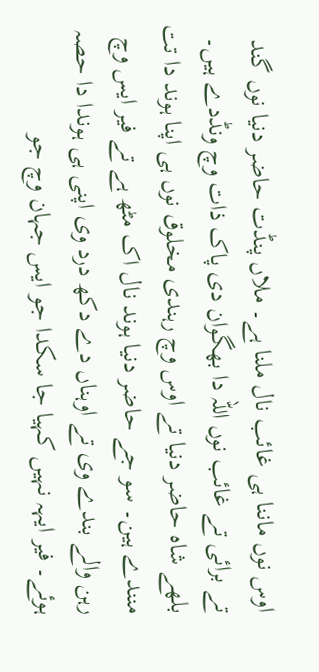اوس نوں ماننا ہی غائب نال ملنا ہے۔ ملاں پنڈت حاضر دنیا نوں گند تے برائی تے غائب نوں اللہ دا بھگوان دی پاک ذات وچ ونڈدے ہیں۔ بلھے شاہ حاضر دنیا تے اوس وچ رہندی مخلوق نوں ہی اپنا ہوند دا تت منندے ہین۔ سو جے حاضر دنیا ہوند نال اک مٹھ ہے تے فیر ایس وچ رہن والے بندے وی تے اوہناں دے دکھ درد وی اپنی ہی ہوندا دا حصہ ہوئے۔ فیر ایہہ نہیں کہیا جا سکدا جو ایس جہان وچ جو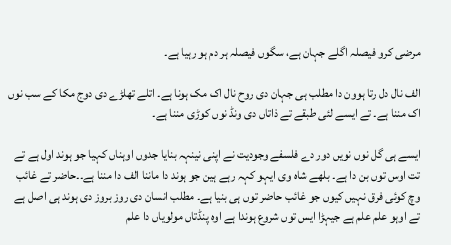مرضی کرو فیصلہ اگلے جہان ہے، سگوں فیصلہ ہر دم ہو رہیا ہے۔

الف نال دل رتا ہوون دا مطلب ہی جہان دی روح نال اک مک ہونا ہے۔ اتلے تھلڑے دی دوج مکا کے سب نوں اک مننا ہے۔ تے ایسے لئی طبقے تے ذاتاں دی ونڈ نوں کوڑی مننا ہے۔

ایسے ہی گل نوں نویں دور دے فلسفے وجودیت نے اپنی نینہہ بنایا جدوں اوہناں کہیا جو ہوند اول ہے تے تت اوس توں بن دا ہے۔ بلھے شاہ وی ایہو کہہ رہے ہین جو ہوند دا ماننا الف دا مننا ہے۔۔حاضر تے غائب وچ کوئی فرق نہیں کیوں جو غائب حاضر توں ہی بنیا ہے۔ مطلب انسان دی روز بروز دی ہوند ہی اصل ہے تے اوہو علم علم ہے جیہڑا ایس توں شروع ہوندا ہے اوہ پنڈتاں مولویاں دا علم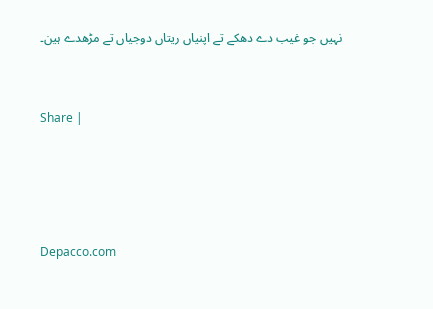نہیں جو غیب دے دھکے تے اپنیاں ریتاں دوجیاں تے مڑھدے ہین۔


Share |




Depacco.com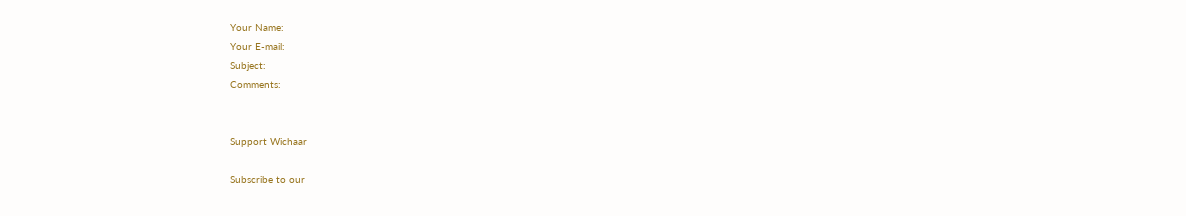Your Name:
Your E-mail:
Subject:
Comments:


Support Wichaar

Subscribe to our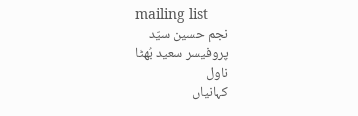mailing list
نجم حسین سیّد
پروفیسر سعید بُھٹا
ناول
کہانیاں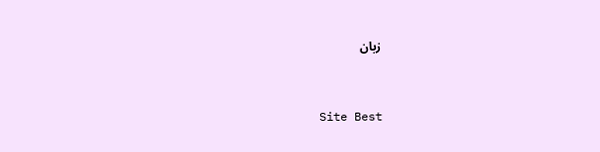زبان



Site Best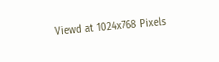Viewd at 1024x768 Pixels